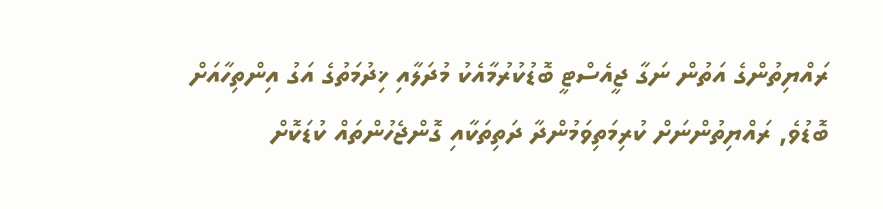ރައްޔިތުންގެ އަތުން ނަގާ ޖީއެސްޓީ ބޮޑުކުރުމާއެކު މުދަލާއި ޚިދުމަތުގެ އަގު އިންތިހާއަށް ބޮޑުވެ, ރައްޔިތުންނަށް ކުރިމަތިވަމުންދާ ދަތިތަކާއި ގޮންޖެހުންތައް ކުޑަކޮށް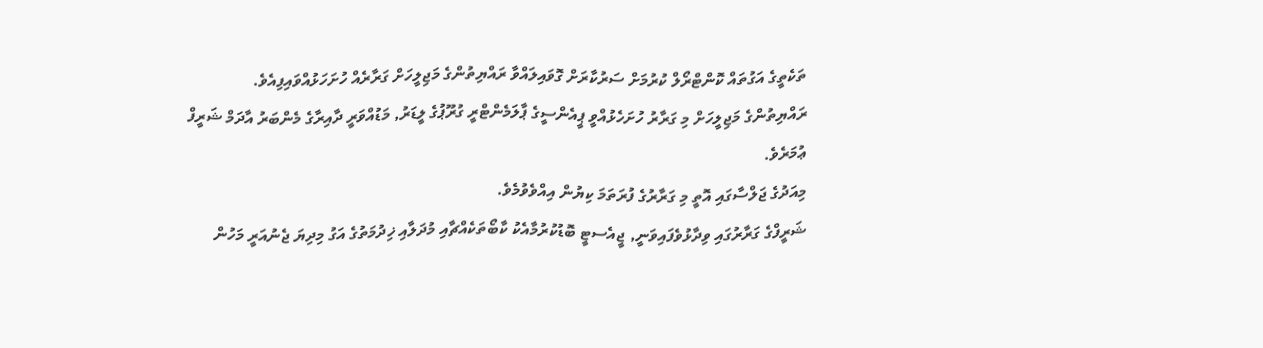ތަކެތީގެ އަގުތައް ކޮންޓްރޯލް ކުރުމަށް ސަރުކާރަށް ގޮވައިލައްވާ ރައްޔިތުންގެ މަޖިލީހަށް ގަރާރެއް ހުށަހަޅުއްވައިފިއެވެ.
ރައްޔިތުންގެ މަޖިލީހަށް މި ގަރާރު ހުށަހެޅުއްވީ ޕީއެންސީގެ ޕާލަމެންޓްރީ ގުރޫޕުގެ ލީޑަރު, މަޑުއްވަރީ ދާއިރާގެ މެންބަރު އާދަމް ޝަރީފް ޢުމަރެވެ.
މިއަދުގެ ޖަލްސާގައި އޮތީ މި ގަރާރުގެ ފުރަތަމަ ކިޔުން އިއްވެވުމެވެ.
ޝަރީފްގެ ގަރާރުގައި ވިދާޅުވެފައިވަނީ, ޖީއެސޓީ ބޮޑުކުރުމާއެކު ކާބޯތަކެއްޗާއި މުދަލާއި ޚިދުމަތުގެ އަގު މިދިޔަ ޖެނުއަރީ މަހުން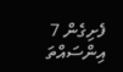ފެށިގެން 7 އިންސައްތަ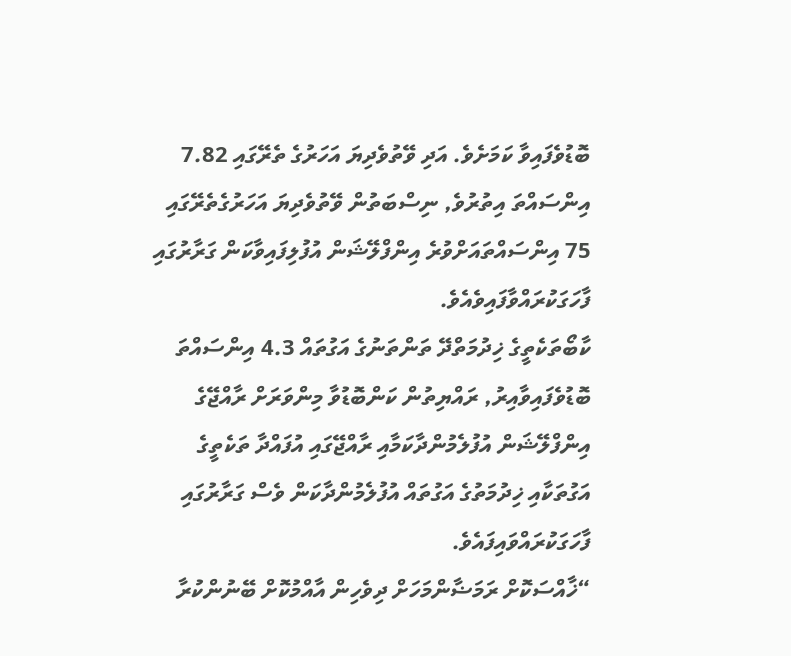ބޮޑުވެފައިވާ ކަމަށެވެ. އަދި ވޭތުވެދިޔަ އަހަރުގެ ތެރޭގައި 7.82 އިންސައްތަ އިތުރުވެ, ނިސްބަތުން ވޭތުވެދިޔަ އަހަރުގެތެރޭގައި 75 އިންސައްތައަށްވުރެ އިންފްލޭޝަން އުފުލިފައިވާކަން ގަރާރުގައި ފާހަގަކުރައްވާފައިވެއެވެ.
ކާބޯތަކެތީގެ ޚިދުމަތްދޭ ތަންތަނުގެ އަގުތައް 4.3 އިންސައްތަ ބޮޑުވެފައިވާއިރު, ރައްޔިތުން ކަންބޮޑުވާ މިންވަރަށް ރާއްޖޭގެ އިންފްލޭޝަން އުފުލެމުންދާކަމާއި ރާއްޖޭގައި އުފައްދާ ތަކެތީގެ އަގުތަކާއި ޚިދުމަތުގެ އަގުތައް އުފުލެމުންދާކަން ވެސް ގަރާރުގައި ފާހަގަކުރައްވައިފައެވެ.
“ޚާއްސަކޮށް ރަމަޟާންމަހަށް ދިވެހިން އާއްމުކޮށް ބޭނުންކުރާ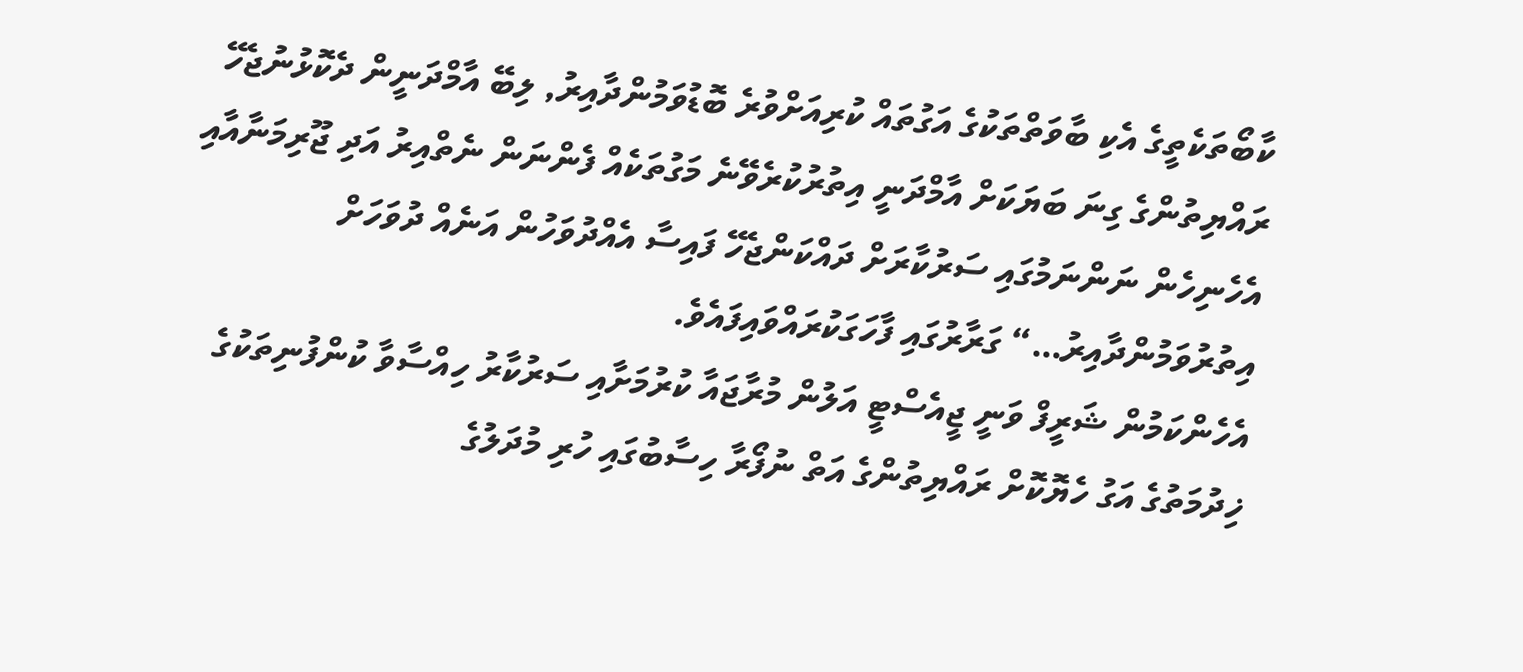ކާބޯތަކެތީގެ އެކި ބާވަތްތަކުގެ އަގުތައް ކުރިއަށްވުރެ ބޮޑުވަމުންދާއިރު, ލިބޭ އާމްދަނީން ދެކޮޅުނުޖެހޭ ރައްޔިތުންގެ ގިނަ ބަޔަކަށް އާމްދަނީ އިތުރުކުރެވޭނެ މަގުތަކެއް ފެންނަން ނެތްއިރު އަދި ޖޫރިމަނާއާއި އެހެނިހެން ނަންނަމުގައި ސަރުކާރަށް ދައްކަންޖެހޭ ފައިސާ އެއްދުވަހުން އަނެއް ދުވަހަށް އިތުރުވަމުންދާއިރު…“ ގަރާރުގައި ފާހަގަކުރައްވައިފައެވެ.
އެހެންކަމުން ޝަރީފް ވަނީ ޖީއެސްޓީ އަލުން މުރާޖައާ ކުރުމަށާއި ސަރުކާރު ހިއްސާވާ ކުންފުނިތަކުގެ ޚިދުމަތުގެ އަގު ހެޔޮކޮށް ރައްޔިތުންގެ އަތް ނުފޯރާ ހިސާބުގައި ހުރި މުދަލުގެ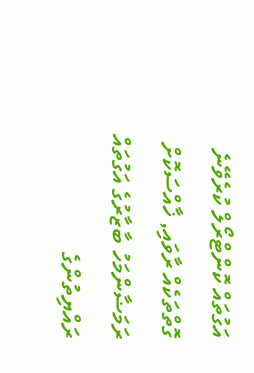އަގުތައް ކޮންޓްރޯލް ކުރެވޭނެ ގޮތްތަކެއް ރާވައި, ޚާއްސަކޮށް ރަމަޟާންމަހު ބާޒާރުގެ އަގުތައް ރައްޔިތުންގެ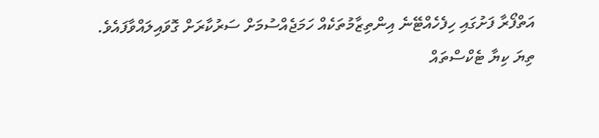އަތްފޯރާ ފަށުގައި ހިފެހެއްޓޭނެ އިންތިޒާމުތަކެއް ހަމަޖެއްސުމަށް ސަރުކާރަށް ގޮވައިލައްވާފައެވެ.
ތިޔަ ކިޔާ ޓެކްސްތައް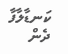ކަނޑާލާފާ ދެން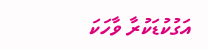އަގުކުޑަކުރާ ވާހަކަ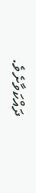ދައްކަވާށެވެ.